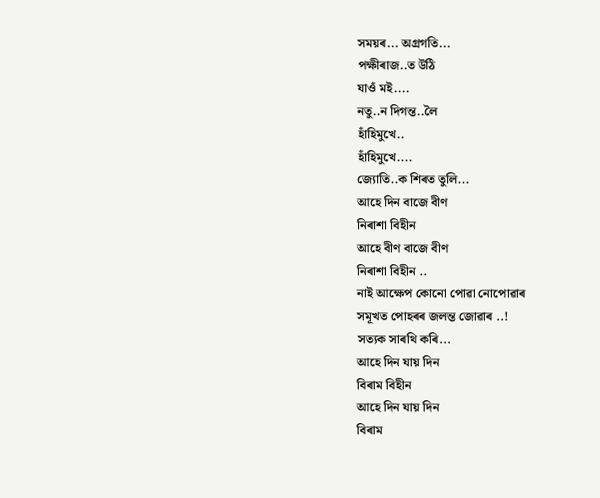সময়ৰ... অগ্ৰগতি...
পক্ষীৰাজ..ত উঠি
যাওঁ মই....
নতু..ন দিগন্ত..লৈ
হাঁহিমুখে..
হাঁহিমুখে....
জ্যোতি..ক শিৰত তুলি...
আহে দিন বাজে বীণ
নিৰাশা বিহীন
আহে বীণ বাজে বীণ
নিৰাশা বিহীন ..
নাই আক্ষেপ কোনো পোৱা নোপোৱাৰ
সমূখত পোহৰৰ জলন্ত জোৱাৰ ..!
সত্যক সাৰথি কৰি...
আহে দিন যায় দিন
বিৰাম বিহীন
আহে দিন যায় দিন
বিৰাম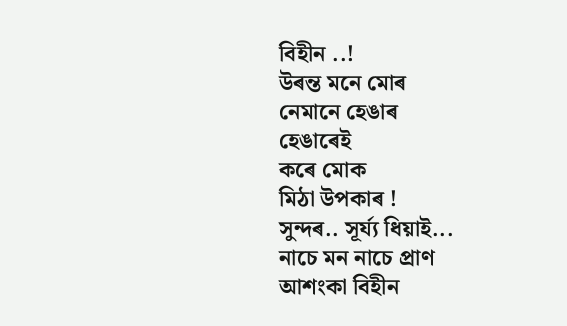বিহীন ..!
উৰন্ত মনে মোৰ
নেমানে হেঙাৰ
হেঙাৰেই
কৰে মোক
মিঠা উপকাৰ !
সুন্দৰ.. সূৰ্য্য ধিয়াই...
নাচে মন নাচে প্ৰাণ
আশংকা বিহীন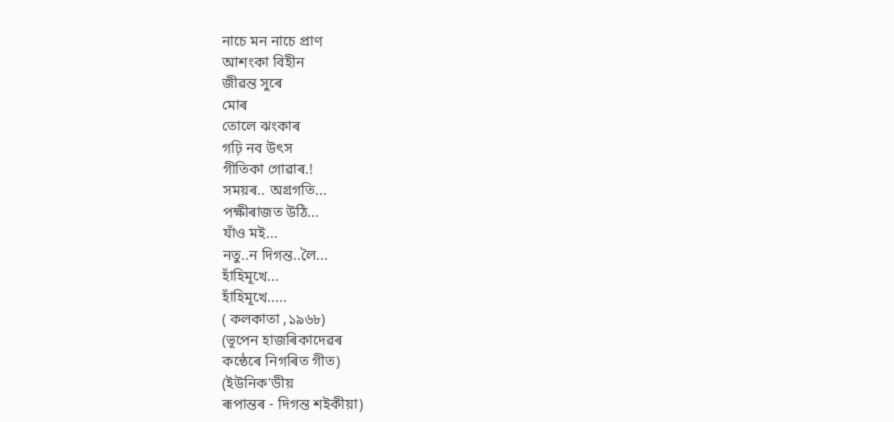নাচে মন নাচে প্ৰাণ
আশংকা বিহীন
জীৱন্ত সুৰে
মোৰ
তোলে ঝংকাৰ
গঢ়ি নব উৎস
গীতিকা গোৱাৰ.!
সময়ৰ.. অগ্ৰগতি...
পক্ষীৰাজত উঠি...
যাঁও মই...
নতু..ন দিগন্ত..লৈ...
হাঁহিমূখে...
হাঁহিমূখে.....
( কলকাতা ,১৯৬৮)
(ভূপেন হাজৰিকাদেৱৰ
কন্ঠেৰে নিগৰিত গীত)
(ইউনিক'ডীয়
ৰূপান্তৰ - দিগন্ত শইকীয়া)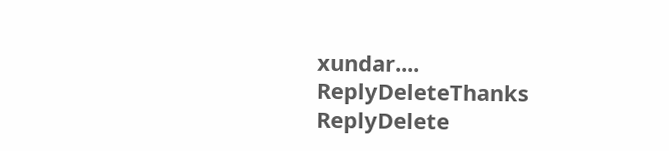xundar....
ReplyDeleteThanks
ReplyDelete